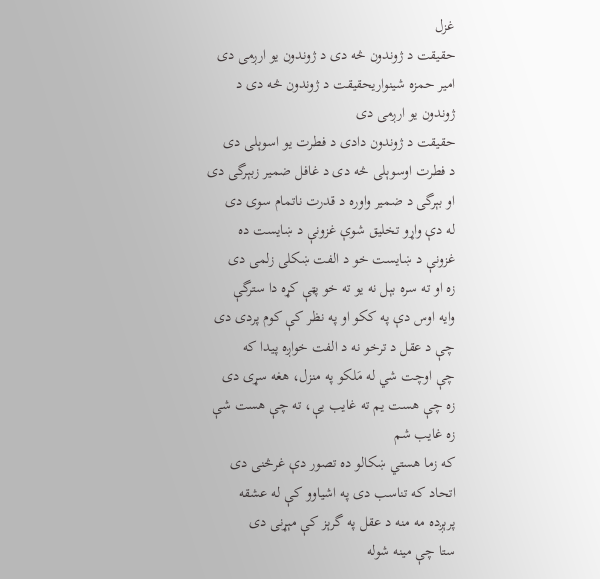غزل
حقيقت د ژوندون څه دی د ژوندون يو ارږمی دی
امیر حمزه شینواریحقيقت د ژوندون څه دی د ژوندون يو ارږمی دی
حقيقت د ژوندون دادی د فطرت يو اسوېلی دی
د فطرت اوسوېلی څه دی د غافل ضمير زبېرگی دی
او بېرگی د ضمير واوره د قدرت ناتمام سوی دی
له دې واړو تخليق شوې غزونې د ښايست ده
غزونې د ښايست خو د الفت ښکلی زلمی دی
زه او ته سره بېل نه يو ته خو پټې کړه دا سترگې
وايه اوس دې په ککو او په نظر کې کوم پردی دی
چې د عقل د ترخو نه د الفت خواږه پيدا که
چې اوچت شي له مَلکو په منزل، هغه سړی دی
زه چې هست يم ته غايب يې، ته چې هست شې زه غايب شم
که زما هستي ښکالو ده تصور دې غرڅنی دی
اتحاد که تناسب دی په اشياوو کې له عشقه
پرېږده مه منه د عقل په گرېز کې مېړنی دی
ستا چې مينه شوله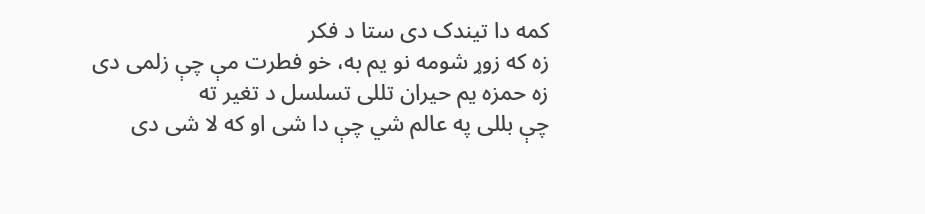کمه دا تيندک دی ستا د فکر
زه که زوړ شومه نو يم به، خو فطرت مې چې زلمی دی
زه حمزه يم حيران تللی تسلسل د تغير ته
چې بللی په عالم شي چې دا شی او که لا شی دی